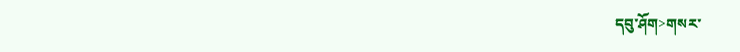དབུ་ཤོག>གསར་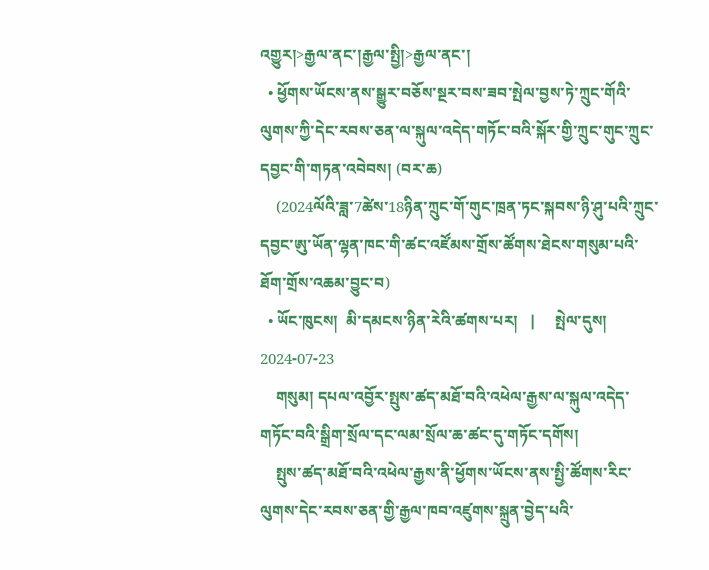འགྱུར།>རྒྱལ་ནང་།རྒྱལ་སྤྱི།>རྒྱལ་ནང་།
  • ཕྱོགས་ཡོངས་ནས་སྒྱུར་བཅོས་སྔར་བས་ཟབ་སྤེལ་བྱས་ཏེ་ཀྲུང་གོའི་ལུགས་ཀྱི་དེང་རབས་ཅན་ལ་སྐུལ་འདེད་གཏོང་བའི་སྐོར་གྱི་ཀྲུང་གུང་ཀྲུང་དབྱང་གི་གཏན་འབེབས། (བར་ཆ)
    (2024ལོའི་ཟླ་7ཚེས་18ཉིན་ཀྲུང་གོ་གུང་ཁྲན་ཏང་སྐབས་ཉི་ཤུ་པའི་ཀྲུང་དབྱང་ཨུ་ཡོན་ལྷན་ཁང་གི་ཚང་འཛོམས་གྲོས་ཚོགས་ཐེངས་གསུམ་པའི་ཐོག་གྲོས་འཆམ་བྱུང་བ)
  • ཡོང་ཁུངས།  མི་དམངས་ཉིན་རེའི་ཚགས་པར།   |     སྤེལ་དུས།  2024-07-23
    གསུམ། དཔལ་འབྱོར་སྤུས་ཚད་མཐོ་བའི་འཕེལ་རྒྱས་ལ་སྐུལ་འདེད་གཏོང་བའི་སྒྲིག་སྲོལ་དང་ལམ་སྲོལ་ཆ་ཚང་དུ་གཏོང་དགོས།
    སྤུས་ཚད་མཐོ་བའི་འཕེལ་རྒྱས་ནི་ཕྱོགས་ཡོངས་ནས་སྤྱི་ཚོགས་རིང་ལུགས་དེང་རབས་ཅན་གྱི་རྒྱལ་ཁབ་འཛུགས་སྐྲུན་བྱེད་པའི་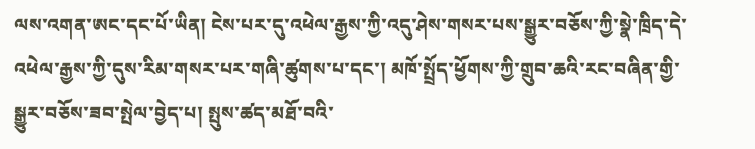ལས་འགན་ཨང་དང་པོ་ཡིན། ངེས་པར་དུ་འཕེལ་རྒྱས་ཀྱི་འདུ་ཤེས་གསར་པས་སྒྱུར་བཅོས་ཀྱི་སྣེ་ཁྲིད་དེ་འཕེལ་རྒྱས་ཀྱི་དུས་རིམ་གསར་པར་གཞི་ཚུགས་པ་དང་། མཁོ་སྤྲོད་ཕྱོགས་ཀྱི་གྲུབ་ཆའི་རང་བཞིན་གྱི་སྒྱུར་བཅོས་ཟབ་སྤེལ་བྱེད་པ། སྤུས་ཚད་མཐོ་བའི་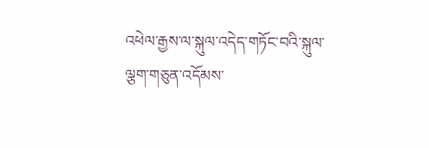འཕེལ་རྒྱས་ལ་སྐུལ་འདེད་གཏོང་བའི་སྐུལ་ལྕག་གཅུན་འདོམས་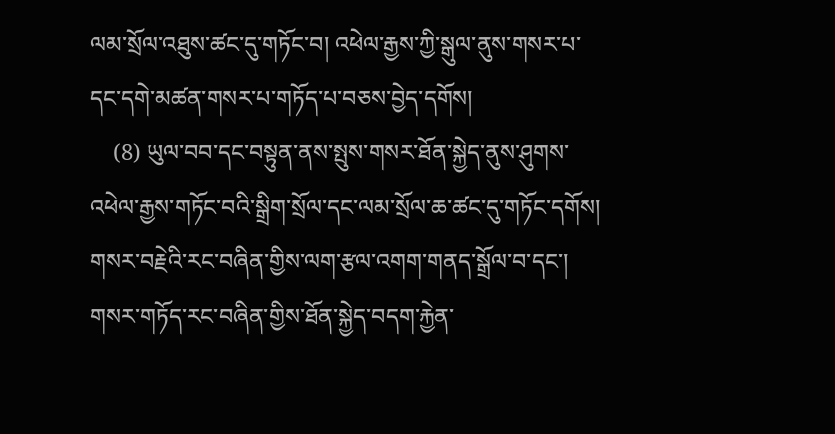ལམ་སྲོལ་འཐུས་ཚང་དུ་གཏོང་བ། འཕེལ་རྒྱས་ཀྱི་སྒུལ་ནུས་གསར་པ་དང་དགེ་མཚན་གསར་པ་གཏོད་པ་བཅས་བྱེད་དགོས།
    (8) ཡུལ་བབ་དང་བསྟུན་ནས་སྤུས་གསར་ཐོན་སྐྱེད་ནུས་ཤུགས་འཕེལ་རྒྱས་གཏོང་བའི་སྒྲིག་སྲོལ་དང་ལམ་སྲོལ་ཆ་ཚང་དུ་གཏོང་དགོས། གསར་བརྗེའི་རང་བཞིན་གྱིས་ལག་རྩལ་འགག་གནད་སྒྲོལ་བ་དང་། གསར་གཏོད་རང་བཞིན་གྱིས་ཐོན་སྐྱེད་བདག་རྐྱེན་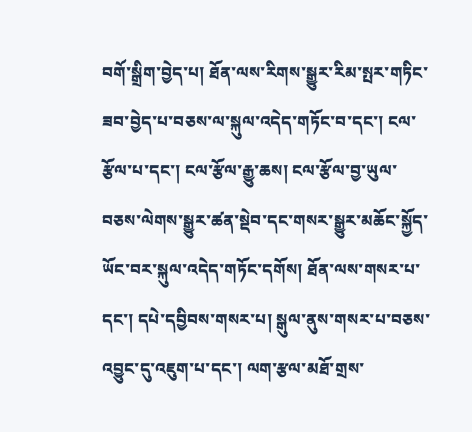བགོ་སྒྲིག་བྱེད་པ། ཐོན་ལས་རིགས་སྒྱུར་རིམ་སྤར་གཏིང་ཟབ་བྱེད་པ་བཅས་ལ་སྐུལ་འདེད་གཏོང་བ་དང་། ངལ་རྩོལ་པ་དང་། ངལ་རྩོལ་རྒྱུ་ཆས། ངལ་རྩོལ་བྱ་ཡུལ་བཅས་ལེགས་སྒྱུར་ཚན་སྡེབ་དང་གསར་སྒྱུར་མཆོང་སྐྱོད་ཡོང་བར་སྐུལ་འདེད་གཏོང་དགོས། ཐོན་ལས་གསར་པ་དང་། དཔེ་དབྱིབས་གསར་པ། སྒུལ་ནུས་གསར་པ་བཅས་འབྱུང་དུ་འཇུག་པ་དང་། ལག་རྩལ་མཐོ་གྲས་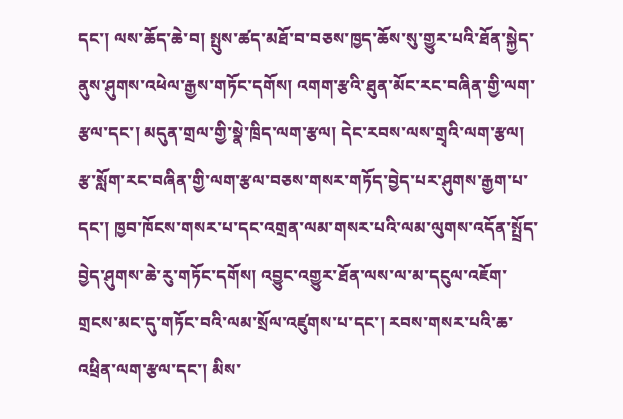དང་། ལས་ཆོད་ཆེ་བ། སྤུས་ཚད་མཐོ་བ་བཅས་ཁྱད་ཆོས་སུ་གྱུར་པའི་ཐོན་སྐྱེད་ནུས་ཤུགས་འཕེལ་རྒྱས་གཏོང་དགོས། འགག་རྩའི་ཐུན་མོང་རང་བཞིན་གྱི་ལག་རྩལ་དང་། མདུན་གྲལ་གྱི་སྣེ་ཁྲིད་ལག་རྩལ། དེང་རབས་ལས་གྲྭའི་ལག་རྩལ། རྩ་སློག་རང་བཞིན་གྱི་ལག་རྩལ་བཅས་གསར་གཏོད་བྱེད་པར་ཤུགས་རྒྱག་པ་དང་། ཁྱབ་ཁོངས་གསར་པ་དང་འགྲན་ལམ་གསར་པའི་ལམ་ལུགས་འདོན་སྤྲོད་བྱེད་ཤུགས་ཆེ་རུ་གཏོང་དགོས། འབྱུང་འགྱུར་ཐོན་ལས་ལ་མ་དངུལ་འཇོག་གྲངས་མང་དུ་གཏོང་བའི་ལམ་སྲོལ་འཛུགས་པ་དང་། རབས་གསར་པའི་ཆ་འཕྲིན་ལག་རྩལ་དང་། མིས་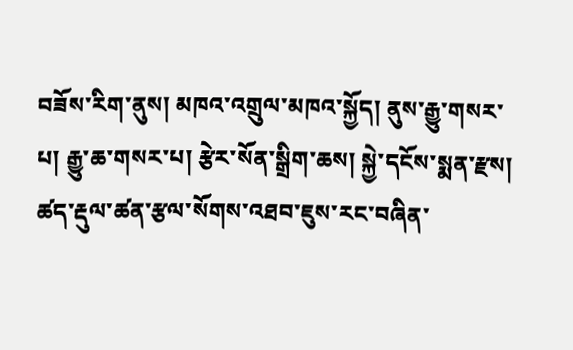བཟོས་རིག་ནུས། མཁའ་འགྲུལ་མཁའ་སྐྱོད། ནུས་རྒྱུ་གསར་པ། རྒྱུ་ཆ་གསར་པ། རྩེར་སོན་སྒྲིག་ཆས། སྐྱེ་དངོས་སྨན་རྫས། ཚད་རྡུལ་ཚན་རྩལ་སོགས་འཐབ་ཇུས་རང་བཞིན་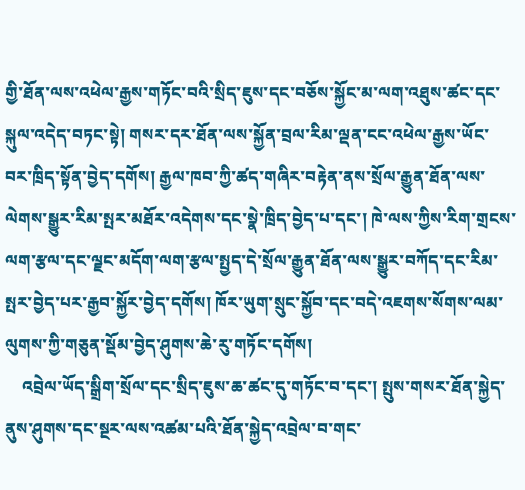གྱི་ཐོན་ལས་འཕེལ་རྒྱས་གཏོང་བའི་སྲིད་ཇུས་དང་བཅོས་སྐྱོང་མ་ལག་འཐུས་ཚང་དང་སྐུལ་འདེད་བཏང་སྟེ། གསར་དར་ཐོན་ལས་སྐྱོན་བྲལ་རིམ་ལྡན་ངང་འཕེལ་རྒྱས་ཡོང་བར་ཁྲིད་སྟོན་བྱེད་དགོས། རྒྱལ་ཁབ་ཀྱི་ཚད་གཞིར་བརྟེན་ནས་སྲོལ་རྒྱུན་ཐོན་ལས་ལེགས་སྒྱུར་རིམ་སྤར་མཐོར་འདེགས་དང་སྣེ་ཁྲིད་བྱེད་པ་དང་། ཁེ་ལས་ཀྱིས་རིག་གྲངས་ལག་རྩལ་དང་ལྗང་མདོག་ལག་རྩལ་སྤྱད་དེ་སྲོལ་རྒྱུན་ཐོན་ལས་སྒྱུར་བཀོད་དང་རིམ་སྤར་བྱེད་པར་རྒྱབ་སྐྱོར་བྱེད་དགོས། ཁོར་ཡུག་སྲུང་སྐྱོབ་དང་བདེ་འཇགས་སོགས་ལམ་ལུགས་ཀྱི་གཅུན་སྡོམ་བྱེད་ཤུགས་ཆེ་རུ་གཏོང་དགོས།
    འབྲེལ་ཡོད་སྒྲིག་སྲོལ་དང་སྲིད་ཇུས་ཆ་ཚང་དུ་གཏོང་བ་དང་། སྤུས་གསར་ཐོན་སྐྱེད་ནུས་ཤུགས་དང་སྔར་ལས་འཚམ་པའི་ཐོན་སྐྱེད་འབྲེལ་བ་གང་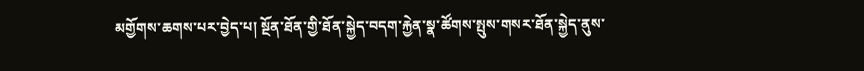མགྱོགས་ཆགས་པར་བྱེད་པ། སྔོན་ཐོན་གྱི་ཐོན་སྐྱེད་བདག་རྐྱེན་སྣ་ཚོགས་སྤུས་གསར་ཐོན་སྐྱེད་ནུས་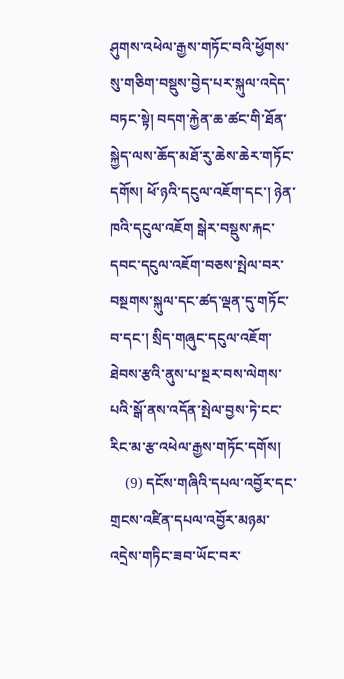ཤུགས་འཕེལ་རྒྱས་གཏོང་བའི་ཕྱོགས་སུ་གཅིག་བསྡུས་བྱེད་པར་སྐུལ་འདེད་བཏང་སྟེ། བདག་རྐྱེན་ཆ་ཚང་གི་ཐོན་སྐྱེད་ལས་ཆོད་མཐོ་རུ་ཆེས་ཆེར་གཏོང་དགོས། ཕོ་ཉའི་དངུལ་འཇོག་དང་། ཉེན་ཁའི་དངུལ་འཇོག སྒེར་བསྡུས་རྐང་དབང་དངུལ་འཇོག་བཅས་སྤེལ་བར་བསྔགས་སྐུལ་དང་ཚད་ལྡན་དུ་གཏོང་བ་དང་། སྲིད་གཞུང་དངུལ་འཇོག་ཐེབས་རྩའི་ནུས་པ་སྔར་བས་ལེགས་པའི་སྒོ་ནས་འདོན་སྤེལ་བྱས་ཏེ་ངང་རིང་མ་རྩ་འཕེལ་རྒྱས་གཏོང་དགོས།
    (9) དངོས་གཞིའི་དཔལ་འབྱོར་དང་གྲངས་འཛིན་དཔལ་འབྱོར་མཉམ་འདྲེས་གཏིང་ཟབ་ཡོང་བར་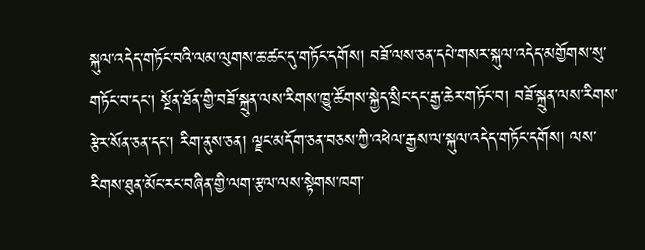སྐུལ་འདེད་གཏོང་བའི་ལམ་ལུགས་ཆ་ཚང་དུ་གཏོང་དགོས། བཟོ་ལས་ཅན་དཔེ་གསར་སྐུལ་འདེད་མགྱོགས་སུ་གཏོང་བ་དང་། སྔོན་ཐོན་གྱི་བཟོ་སྐྲུན་ལས་རིགས་ཁྱུ་ཚོགས་སྐྱེད་སྲིང་དང་རྒྱ་ཆེར་གཏོང་བ། བཟོ་སྐྲུན་ལས་རིགས་རྩེར་སོན་ཅན་དང་། རིག་ནུས་ཅན། ལྗང་མདོག་ཅན་བཅས་ཀྱི་འཕེལ་རྒྱས་ལ་སྐུལ་འདེད་གཏོང་དགོས། ལས་རིགས་ཐུན་མོང་རང་བཞིན་གྱི་ལག་རྩལ་ལས་སྟེགས་ཁག་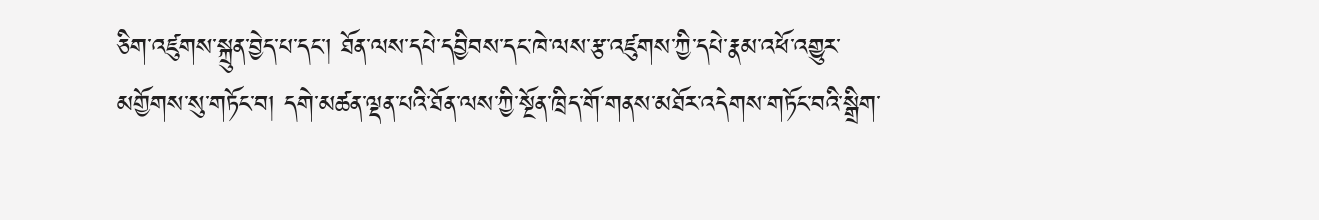ཅིག་འཛུགས་སྐྲུན་བྱེད་པ་དང་། ཐོན་ལས་དཔེ་དབྱིབས་དང་ཁེ་ལས་རྩ་འཛུགས་ཀྱི་དཔེ་རྣམ་འཕོ་འགྱུར་མགྱོགས་སུ་གཏོང་བ། དགེ་མཚན་ལྡན་པའི་ཐོན་ལས་ཀྱི་སྔོན་ཁྲིད་གོ་གནས་མཐོར་འདེགས་གཏོང་བའི་སྒྲིག་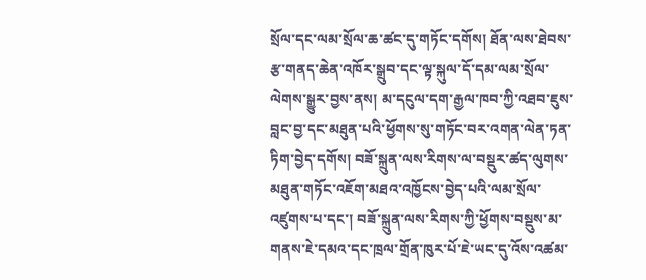སྲོལ་དང་ལམ་སྲོལ་ཆ་ཚང་དུ་གཏོང་དགོས། ཐོན་ལས་ཐེབས་རྩ་གནད་ཆེན་འཁོར་སྒྲུབ་དང་ལྟ་སྐུལ་དོ་དམ་ལམ་སྲོལ་ལེགས་སྒྱུར་བྱས་ནས། མ་དངུལ་དག་རྒྱལ་ཁབ་ཀྱི་འཐབ་ཇུས་བླང་བྱ་དང་མཐུན་པའི་ཕྱོགས་སུ་གཏོང་བར་འགན་ལེན་ཏན་ཏིག་བྱེད་དགོས། བཟོ་སྐྲུན་ལས་རིགས་ལ་བསྡུར་ཚད་ལུགས་མཐུན་གཏོང་འཇོག་མཐའ་འཁྱོངས་བྱེད་པའི་ལམ་སྲོལ་འཛུགས་པ་དང་། བཟོ་སྐྲུན་ལས་རིགས་ཀྱི་ཕྱོགས་བསྡུས་མ་གནས་ཇེ་དམའ་དང་ཁྲལ་གྲོན་ཁུར་པོ་ཇེ་ཡང་དུ་འོས་འཚམ་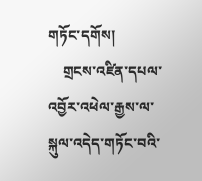གཏོང་དགོས།
    གྲངས་འཛིན་དཔལ་འབྱོར་འཕེལ་རྒྱས་ལ་སྐུལ་འདེད་གཏོང་བའི་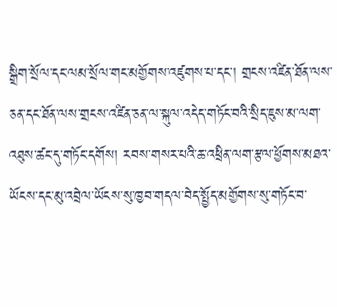སྒྲིག་སྲོལ་དང་ལམ་སྲོལ་གང་མགྱོགས་འཛུགས་པ་དང་། གྲངས་འཛིན་ཐོན་ལས་ཅན་དང་ཐོན་ལས་གྲངས་འཛིན་ཅན་ལ་སྐུལ་འདེད་གཏོང་བའི་སྲིད་ཇུས་མ་ལག་འཐུས་ཚང་དུ་གཏོང་དགོས། རབས་གསར་པའི་ཆ་འཕྲིན་ལག་རྩལ་ཕྱོགས་མཐའ་ཡོངས་དང་མུ་འབྲེལ་ཡོངས་སུ་ཁྱབ་གདལ་བེད་སྤྱོད་མགྱོགས་སུ་གཏོང་བ་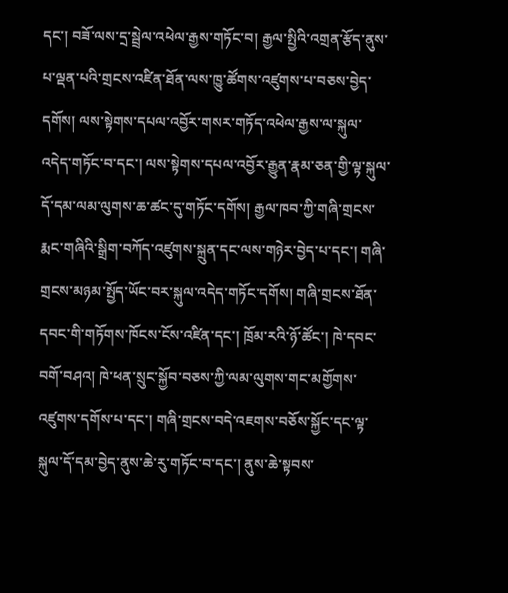དང་། བཟོ་ལས་དྲ་སྦྲེལ་འཕེལ་རྒྱས་གཏོང་བ། རྒྱལ་སྤྱིའི་འགྲན་རྩོད་ནུས་པ་ལྡན་པའི་གྲངས་འཛིན་ཐོན་ལས་ཁྱུ་ཚོགས་འཛུགས་པ་བཅས་བྱེད་དགོས། ལས་སྟེགས་དཔལ་འབྱོར་གསར་གཏོད་འཕེལ་རྒྱས་ལ་སྐུལ་འདེད་གཏོང་བ་དང་། ལས་སྟེགས་དཔལ་འབྱོར་རྒྱུན་རྣམ་ཅན་གྱི་ལྟ་སྐུལ་དོ་དམ་ལམ་ལུགས་ཆ་ཚང་དུ་གཏོང་དགོས། རྒྱལ་ཁབ་ཀྱི་གཞི་གྲངས་རྨང་གཞིའི་སྒྲིག་བཀོད་འཛུགས་སྐྲུན་དང་ལས་གཉེར་བྱེད་པ་དང་། གཞི་གྲངས་མཉམ་སྤྱོད་ཡོང་བར་སྐུལ་འདེད་གཏོང་དགོས། གཞི་གྲངས་ཐོན་དབང་གི་གཏོགས་ཁོངས་ངོས་འཛིན་དང་། ཁྲོམ་རའི་ཉོ་ཚོང་། ཁེ་དབང་བགོ་བཤའ། ཁེ་ཕན་སྲུང་སྐྱོབ་བཅས་ཀྱི་ལམ་ལུགས་གང་མགྱོགས་འཛུགས་དགོས་པ་དང་། གཞི་གྲངས་བདེ་འཇགས་བཅོས་སྐྱོང་དང་ལྟ་སྐུལ་དོ་དམ་བྱེད་ནུས་ཆེ་རུ་གཏོང་བ་དང་། ནུས་ཆེ་སྟབས་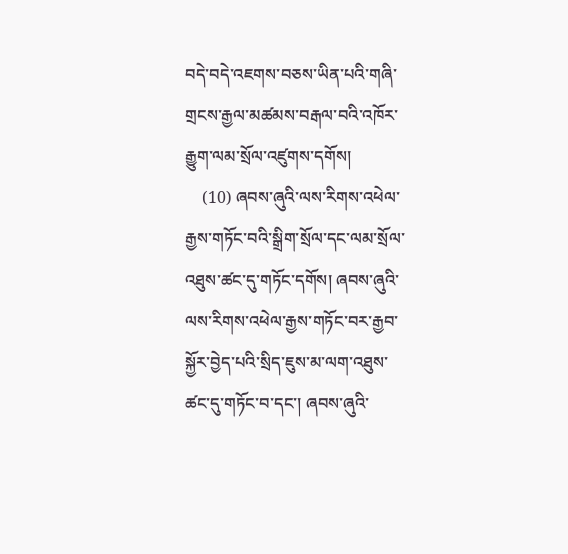བདེ་བདེ་འཇགས་བཅས་ཡིན་པའི་གཞི་གྲངས་རྒྱལ་མཚམས་བརྒལ་བའི་འཁོར་རྒྱུག་ལམ་སྲོལ་འཛུགས་དགོས།
    (10) ཞབས་ཞུའི་ལས་རིགས་འཕེལ་རྒྱས་གཏོང་བའི་སྒྲིག་སྲོལ་དང་ལམ་སྲོལ་འཐུས་ཚང་དུ་གཏོང་དགོས། ཞབས་ཞུའི་ལས་རིགས་འཕེལ་རྒྱས་གཏོང་བར་རྒྱབ་སྐྱོར་བྱེད་པའི་སྲིད་ཇུས་མ་ལག་འཐུས་ཚང་དུ་གཏོང་བ་དང་། ཞབས་ཞུའི་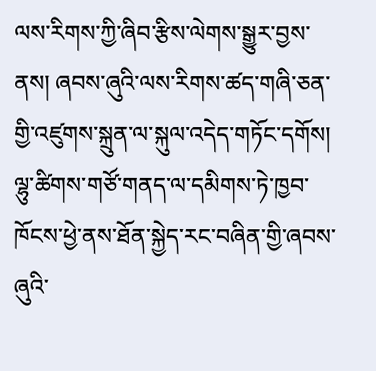ལས་རིགས་ཀྱི་ཞིབ་རྩིས་ལེགས་སྒྱུར་བྱས་ནས། ཞབས་ཞུའི་ལས་རིགས་ཚད་གཞི་ཅན་གྱི་འཛུགས་སྐྲུན་ལ་སྐུལ་འདེད་གཏོང་དགོས། ལྷུ་ཚིགས་གཙོ་གནད་ལ་དམིགས་ཏེ་ཁྱབ་ཁོངས་ཕྱེ་ནས་ཐོན་སྐྱེད་རང་བཞིན་གྱི་ཞབས་ཞུའི་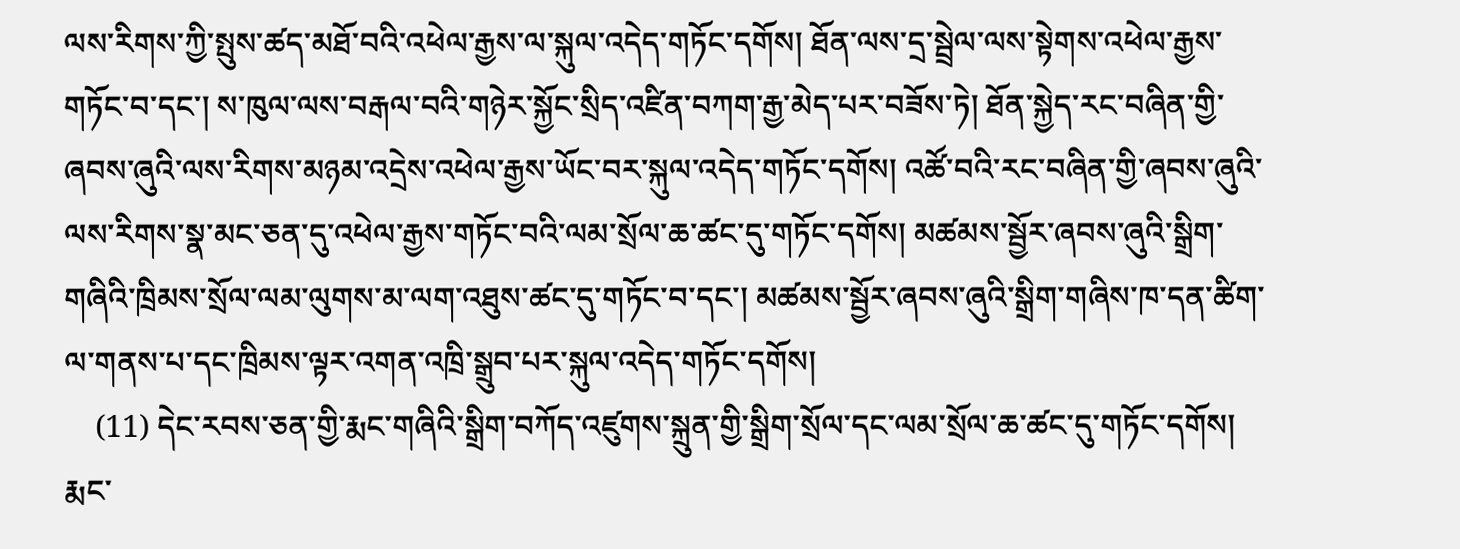ལས་རིགས་ཀྱི་སྤུས་ཚད་མཐོ་བའི་འཕེལ་རྒྱས་ལ་སྐུལ་འདེད་གཏོང་དགོས། ཐོན་ལས་དྲ་སྦྲེལ་ལས་སྟེགས་འཕེལ་རྒྱས་གཏོང་བ་དང་། ས་ཁུལ་ལས་བརྒལ་བའི་གཉེར་སྐྱོང་སྲིད་འཛིན་བཀག་རྒྱ་མེད་པར་བཟོས་ཏེ། ཐོན་སྐྱེད་རང་བཞིན་གྱི་ཞབས་ཞུའི་ལས་རིགས་མཉམ་འདྲེས་འཕེལ་རྒྱས་ཡོང་བར་སྐུལ་འདེད་གཏོང་དགོས། འཚོ་བའི་རང་བཞིན་གྱི་ཞབས་ཞུའི་ལས་རིགས་སྣ་མང་ཅན་དུ་འཕེལ་རྒྱས་གཏོང་བའི་ལམ་སྲོལ་ཆ་ཚང་དུ་གཏོང་དགོས། མཚམས་སྦྱོར་ཞབས་ཞུའི་སྒྲིག་གཞིའི་ཁྲིམས་སྲོལ་ལམ་ལུགས་མ་ལག་འཐུས་ཚང་དུ་གཏོང་བ་དང་། མཚམས་སྦྱོར་ཞབས་ཞུའི་སྒྲིག་གཞིས་ཁ་དན་ཚིག་ལ་གནས་པ་དང་ཁྲིམས་ལྟར་འགན་འཁྲི་སྒྲུབ་པར་སྐུལ་འདེད་གཏོང་དགོས།
    (11) དེང་རབས་ཅན་གྱི་རྨང་གཞིའི་སྒྲིག་བཀོད་འཛུགས་སྐྲུན་གྱི་སྒྲིག་སྲོལ་དང་ལམ་སྲོལ་ཆ་ཚང་དུ་གཏོང་དགོས། རྨང་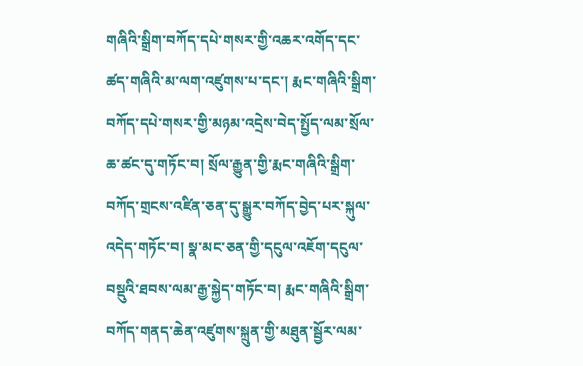གཞིའི་སྒྲིག་བཀོད་དཔེ་གསར་གྱི་འཆར་འགོད་དང་ཚད་གཞིའི་མ་ལག་འཛུགས་པ་དང་། རྨང་གཞིའི་སྒྲིག་བཀོད་དཔེ་གསར་གྱི་མཉམ་འདྲེས་བེད་སྤྱོད་ལམ་སྲོལ་ཆ་ཚང་དུ་གཏོང་བ། སྲོལ་རྒྱུན་གྱི་རྨང་གཞིའི་སྒྲིག་བཀོད་གྲངས་འཛིན་ཅན་དུ་སྒྱུར་བཀོད་བྱེད་པར་སྐུལ་འདེད་གཏོང་བ། སྣ་མང་ཅན་གྱི་དངུལ་འཇོག་དངུལ་བསྡུའི་ཐབས་ལམ་རྒྱ་སྐྱེད་གཏོང་བ། རྨང་གཞིའི་སྒྲིག་བཀོད་གནད་ཆེན་འཛུགས་སྐྲུན་གྱི་མཐུན་སྦྱོར་ལམ་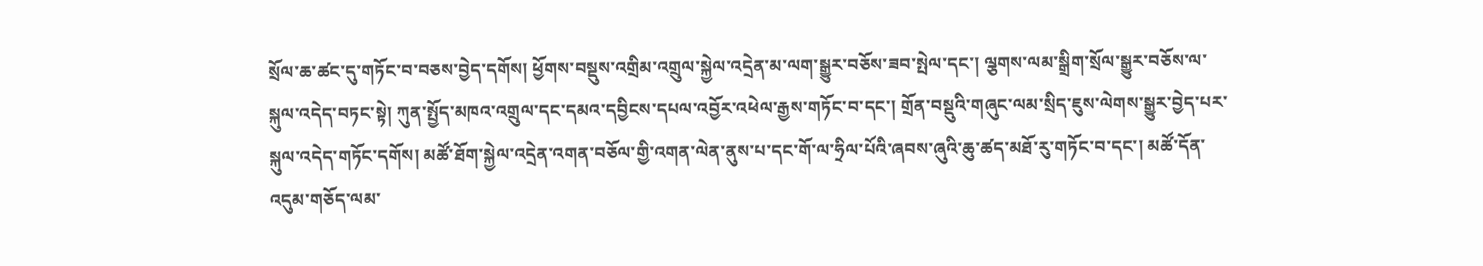སྲོལ་ཆ་ཚང་དུ་གཏོང་བ་བཅས་བྱེད་དགོས། ཕྱོགས་བསྡུས་འགྲིམ་འགྲུལ་སྐྱེལ་འདྲེན་མ་ལག་སྒྱུར་བཅོས་ཟབ་སྤེལ་དང་། ལྕགས་ལམ་སྒྲིག་སྲོལ་སྒྱུར་བཅོས་ལ་སྐུལ་འདེད་བཏང་སྟེ། ཀུན་སྤྱོད་མཁའ་འགྲུལ་དང་དམའ་དབྱིངས་དཔལ་འབྱོར་འཕེལ་རྒྱས་གཏོང་བ་དང་། གྲོན་བསྡུའི་གཞུང་ལམ་སྲིད་ཇུས་ལེགས་སྒྱུར་བྱེད་པར་སྐུལ་འདེད་གཏོང་དགོས། མཚོ་ཐོག་སྐྱེལ་འདྲེན་འགན་བཅོལ་གྱི་འགན་ལེན་ནུས་པ་དང་གོ་ལ་ཧྲིལ་པོའི་ཞབས་ཞུའི་ཆུ་ཚད་མཐོ་རུ་གཏོང་བ་དང་། མཚོ་དོན་འདུམ་གཅོད་ལམ་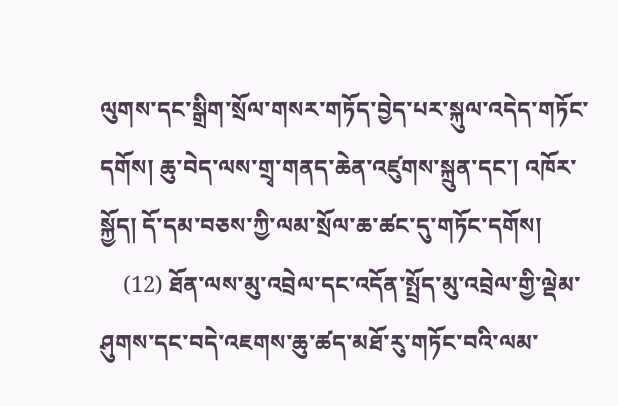ལུགས་དང་སྒྲིག་སྲོལ་གསར་གཏོད་བྱེད་པར་སྐུལ་འདེད་གཏོང་དགོས། ཆུ་བེད་ལས་གྲྭ་གནད་ཆེན་འཛུགས་སྐྲུན་དང་། འཁོར་སྐྱོད། དོ་དམ་བཅས་ཀྱི་ལམ་སྲོལ་ཆ་ཚང་དུ་གཏོང་དགོས།
    (12) ཐོན་ལས་མུ་འབྲེལ་དང་འདོན་སྤྲོད་མུ་འབྲེལ་གྱི་ལྡེམ་ཤུགས་དང་བདེ་འཇགས་ཆུ་ཚད་མཐོ་རུ་གཏོང་བའི་ལམ་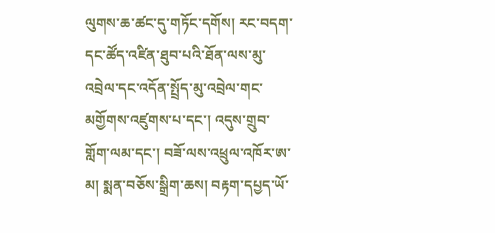ལུགས་ཆ་ཚང་དུ་གཏོང་དགོས། རང་བདག་དང་ཚོད་འཛིན་ཐུབ་པའི་ཐོན་ལས་མུ་འབྲེལ་དང་འདོན་སྤྲོད་མུ་འབྲེལ་གང་མགྱོགས་འཛུགས་པ་དང་། འདུས་གྲུབ་གློག་ལམ་དང་། བཟོ་ལས་འཕྲུལ་འཁོར་ཨ་མ། སྨན་བཅོས་སྒྲིག་ཆས། བརྟག་དཔྱད་ཡོ་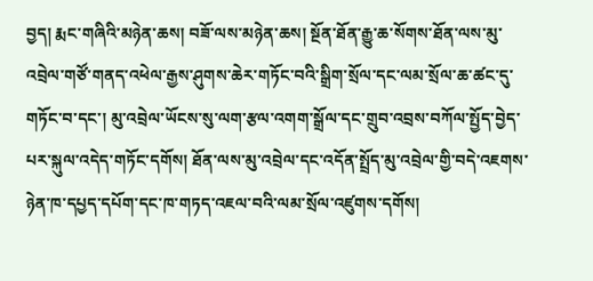བྱད། རྨང་གཞིའི་མཉེན་ཆས། བཟོ་ལས་མཉེན་ཆས། སྔོན་ཐོན་རྒྱུ་ཆ་སོགས་ཐོན་ལས་མུ་འབྲེལ་གཙོ་གནད་འཕེལ་རྒྱས་ཤུགས་ཆེར་གཏོང་བའི་སྒྲིག་སྲོལ་དང་ལམ་སྲོལ་ཆ་ཚང་དུ་གཏོང་བ་དང་། མུ་འབྲེལ་ཡོངས་སུ་ལག་རྩལ་འགག་སྒྲོལ་དང་གྲུབ་འབྲས་བཀོལ་སྤྱོད་བྱེད་པར་སྐུལ་འདེད་གཏོང་དགོས། ཐོན་ལས་མུ་འབྲེལ་དང་འདོན་སྤྲོད་མུ་འབྲེལ་གྱི་བདེ་འཇགས་ཉེན་ཁ་དཔྱད་དཔོག་དང་ཁ་གཏད་འཇལ་བའི་ལམ་སྲོལ་འཛུགས་དགོས།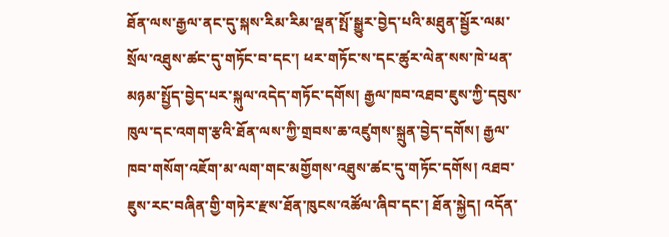ཐོན་ལས་རྒྱལ་ནང་དུ་སྐས་རིམ་རིམ་ལྡན་སྤོ་སྒྱུར་བྱེད་པའི་མཐུན་སྦྱོར་ལམ་སྲོལ་འཐུས་ཚང་དུ་གཏོང་བ་དང་། ཕར་གཏོང་ས་དང་ཚུར་ལེན་སས་ཁེ་ཕན་མཉམ་སྤྱོད་བྱེད་པར་སྐུལ་འདེད་གཏོང་དགོས། རྒྱལ་ཁབ་འཐབ་ཇུས་ཀྱི་དབུས་ཁུལ་དང་འགག་རྩའི་ཐོན་ལས་ཀྱི་གྲབས་ཆ་འཛུགས་སྐྲུན་བྱེད་དགོས། རྒྱལ་ཁབ་གསོག་འཇོག་མ་ལག་གང་མགྱོགས་འཐུས་ཚང་དུ་གཏོང་དགོས། འཐབ་ཇུས་རང་བཞིན་གྱི་གཏེར་རྫས་ཐོན་ཁུངས་འཚོལ་ཞིབ་དང་། ཐོན་སྐྱེད། འདོན་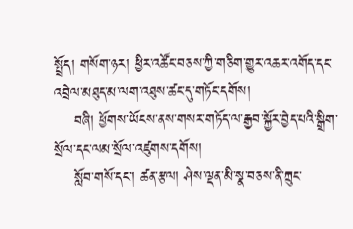སྤྲོད། གསོག་ཉར། ཕྱིར་འཚོང་བཅས་ཀྱི་གཅིག་གྱུར་འཆར་འགོད་དང་འབྲེལ་མཐུད་མ་ལག་འཐུས་ཚང་དུ་གཏོང་དགོས།
    བཞི། ཕྱོགས་ཡོངས་ནས་གསར་གཏོད་ལ་རྒྱབ་སྐྱོར་བྱེད་པའི་སྒྲིག་སྲོལ་དང་ལམ་སྲོལ་འཛུགས་དགོས།
    སློབ་གསོ་དང་། ཚན་རྩལ། ཤེས་ལྡན་མི་སྣ་བཅས་ནི་ཀྲུང་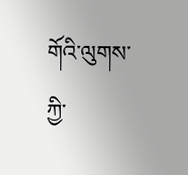གོའི་ལུགས་ཀྱི་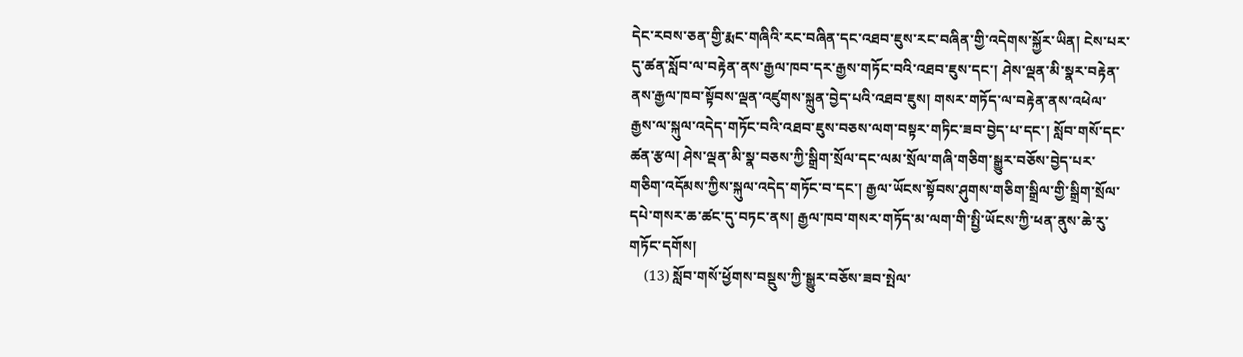དེང་རབས་ཅན་གྱི་རྨང་གཞིའི་རང་བཞིན་དང་འཐབ་ཇུས་རང་བཞིན་གྱི་འདེགས་སྐྱོར་ཡིན། ངེས་པར་དུ་ཚན་སློབ་ལ་བརྟེན་ནས་རྒྱལ་ཁབ་དར་རྒྱས་གཏོང་བའི་འཐབ་ཇུས་དང་། ཤེས་ལྡན་མི་སྣར་བརྟེན་ནས་རྒྱལ་ཁབ་སྟོབས་ལྡན་འཛུགས་སྐྲུན་བྱེད་པའི་འཐབ་ཇུས། གསར་གཏོད་ལ་བརྟེན་ནས་འཕེལ་རྒྱས་ལ་སྐུལ་འདེད་གཏོང་བའི་འཐབ་ཇུས་བཅས་ལག་བསྟར་གཏིང་ཟབ་བྱེད་པ་དང་། སློབ་གསོ་དང་ཚན་རྩལ། ཤེས་ལྡན་མི་སྣ་བཅས་ཀྱི་སྒྲིག་སྲོལ་དང་ལམ་སྲོལ་གཞི་གཅིག་སྒྱུར་བཅོས་བྱེད་པར་གཅིག་འདོམས་ཀྱིས་སྐུལ་འདེད་གཏོང་བ་དང་། རྒྱལ་ཡོངས་སྟོབས་ཤུགས་གཅིག་སྒྲིལ་གྱི་སྒྲིག་སྲོལ་དཔེ་གསར་ཆ་ཚང་དུ་བཏང་ནས། རྒྱལ་ཁབ་གསར་གཏོད་མ་ལག་གི་སྤྱི་ཡོངས་ཀྱི་ཕན་ནུས་ཆེ་རུ་གཏོང་དགོས།
    (13) སློབ་གསོ་ཕྱོགས་བསྡུས་ཀྱི་སྒྱུར་བཅོས་ཟབ་སྤེལ་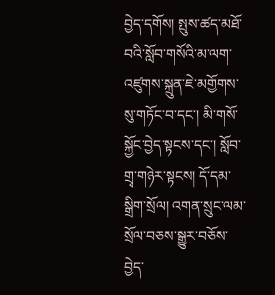བྱེད་དགོས། སྤུས་ཚད་མཐོ་བའི་སློབ་གསོའི་མ་ལག་འཛུགས་སྐྲུན་ཇེ་མགྱོགས་སུ་གཏོང་བ་དང་། མི་གསོ་སྐྱོང་བྱེད་སྟངས་དང་། སློབ་གྲྭ་གཉེར་སྟངས། དོ་དམ་སྒྲིག་སྲོལ། འགན་སྲུང་ལམ་སྲོལ་བཅས་སྒྱུར་བཅོས་བྱེད་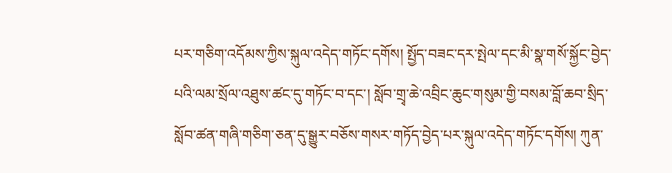པར་གཅིག་འདོམས་ཀྱིས་སྐུལ་འདེད་གཏོང་དགོས། སྤྱོད་བཟང་དར་སྤེལ་དང་མི་སྣ་གསོ་སྐྱོང་བྱེད་པའི་ལམ་སྲོལ་འཐུས་ཚང་དུ་གཏོང་བ་དང་། སློབ་གྲྭ་ཆེ་འབྲིང་ཆུང་གསུམ་གྱི་བསམ་བློ་ཆབ་སྲིད་སློབ་ཚན་གཞི་གཅིག་ཅན་དུ་སྒྱུར་བཅོས་གསར་གཏོད་བྱེད་པར་སྐུལ་འདེད་གཏོང་དགོས། ཀུན་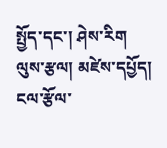སྤྱོད་དང་། ཤེས་རིག ལུས་རྩལ། མཛེས་དཔྱོད། ངལ་རྩོལ་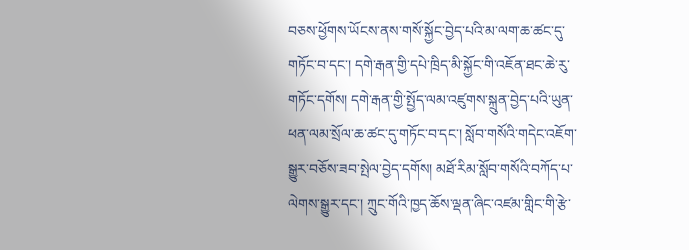བཅས་ཕྱོགས་ཡོངས་ནས་གསོ་སྐྱོང་བྱེད་པའི་མ་ལག་ཆ་ཚང་དུ་གཏོང་བ་དང་། དགེ་རྒན་གྱི་དཔེ་ཁྲིད་མི་སྐྱོང་གི་འཇོན་ཐང་ཆེ་རུ་གཏོང་དགོས། དགེ་རྒན་གྱི་སྤྱོད་ལམ་འཛུགས་སྐྲུན་བྱེད་པའི་ཡུན་ཕན་ལམ་སྲོལ་ཆ་ཚང་དུ་གཏོང་བ་དང་། སློབ་གསོའི་གདེང་འཇོག་སྒྱུར་བཅོས་ཟབ་སྤེལ་བྱེད་དགོས། མཐོ་རིམ་སློབ་གསོའི་བཀོད་པ་ལེགས་སྒྱུར་དང་། ཀྲུང་གོའི་ཁྱད་ཆོས་ལྡན་ཞིང་འཛམ་གླིང་གི་རྩེ་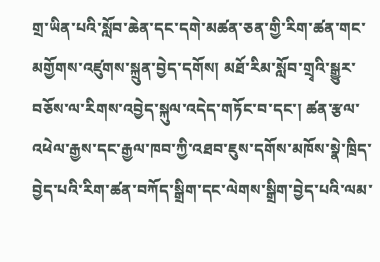གྲ་ཡིན་པའི་སློབ་ཆེན་དང་དགེ་མཚན་ཅན་གྱི་རིག་ཚན་གང་མགྱོགས་འཛུགས་སྐྲུན་བྱེད་དགོས། མཐོ་རིམ་སློབ་གྲྭའི་སྒྱུར་བཅོས་ལ་རིགས་འབྱེད་སྐུལ་འདེད་གཏོང་བ་དང་། ཚན་རྩལ་འཕེལ་རྒྱས་དང་རྒྱལ་ཁབ་ཀྱི་འཐབ་ཇུས་དགོས་མཁོས་སྣེ་ཁྲིད་བྱེད་པའི་རིག་ཚན་བཀོད་སྒྲིག་དང་ལེགས་སྒྲིག་བྱེད་པའི་ལམ་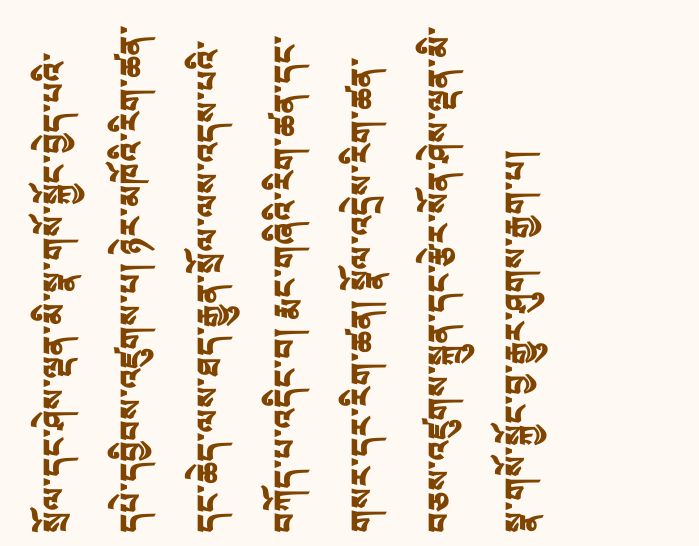སྲོལ་དང་ཤེས་ལྡན་མི་སྣ་གསོ་སྐྱོང་བྱེད་པའི་དཔེ་དབྱིབས་འཛུགས་པ། ཉེར་མཁོའི་རིག་ཚན་དང་ཆེད་ལས་ཐད་རྒྱུན་སྲོལ་ལས་འདས་པའི་བཀོད་པ་འདིང་བ། རྨང་གཞིའི་རིག་ཚན་དང་གསར་དར་རིག་ཚན། སྣོལ་འདྲེས་རིག་ཚན་བཅས་འཛུགས་སྐྲུན་དང་རྩེར་སོན་ཤེས་ལྡན་མི་སྣ་གསོ་སྐྱོང་བྱ་རྒྱུར་ཤུགས་རྒྱག་པ།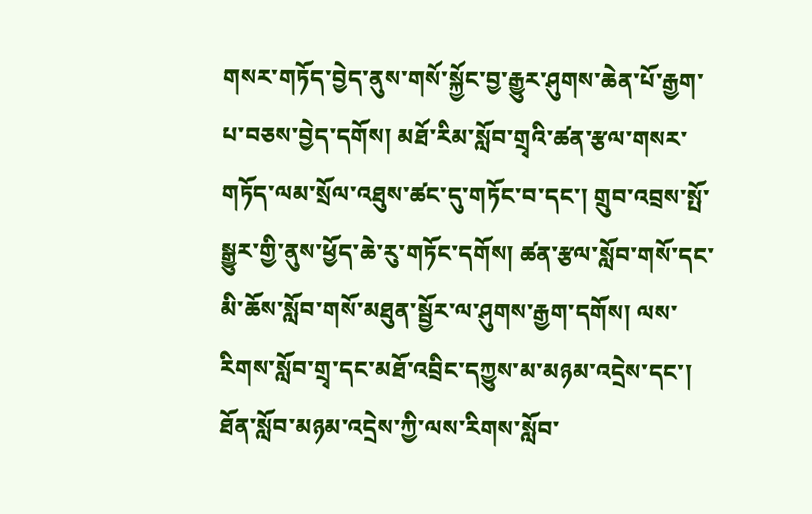གསར་གཏོད་བྱེད་ནུས་གསོ་སྐྱོང་བྱ་རྒྱུར་ཤུགས་ཆེན་པོ་རྒྱག་པ་བཅས་བྱེད་དགོས། མཐོ་རིམ་སློབ་གྲྭའི་ཚན་རྩལ་གསར་གཏོད་ལམ་སྲོལ་འཐུས་ཚང་དུ་གཏོང་བ་དང་། གྲུབ་འབྲས་སྤོ་སྒྱུར་གྱི་ནུས་ཕྱོད་ཆེ་རུ་གཏོང་དགོས། ཚན་རྩལ་སློབ་གསོ་དང་མི་ཆོས་སློབ་གསོ་མཐུན་སྦྱོར་ལ་ཤུགས་རྒྱག་དགོས། ལས་རིགས་སློབ་གྲྭ་དང་མཐོ་འབྲིང་དཀྱུས་མ་མཉམ་འདྲེས་དང་། ཐོན་སློབ་མཉམ་འདྲེས་ཀྱི་ལས་རིགས་སློབ་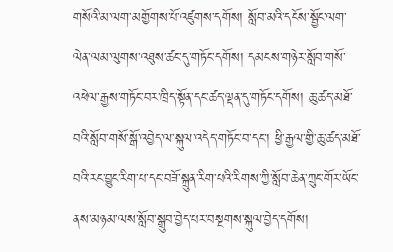གསོའི་མ་ལག་མགྱོགས་པོ་འཛུགས་དགོས། སློབ་མའི་དངོས་སྦྱོང་ལག་ལེན་ལམ་ལུགས་འཐུས་ཚང་དུ་གཏོང་དགོས། དམངས་གཉེར་སློབ་གསོ་འཕེལ་རྒྱས་གཏོང་བར་ཁྲིད་སྟོན་དང་ཚད་ལྡན་དུ་གཏོང་དགོས། ཆུ་ཚད་མཐོ་བའི་སློབ་གསོ་སྒོ་འབྱེད་ལ་སྐུལ་འདེད་གཏོང་བ་དང་། ཕྱི་རྒྱལ་གྱི་ཆུ་ཚད་མཐོ་བའི་རང་བྱུང་རིག་པ་དང་བཟོ་སྐྲུན་རིག་པའི་རིགས་ཀྱི་སློབ་ཆེན་ཀྲུང་གོར་ཡོང་ནས་མཉམ་ལས་སློབ་སྒྲུབ་བྱེད་པར་བསྔགས་སྐུལ་བྱེད་དགོས།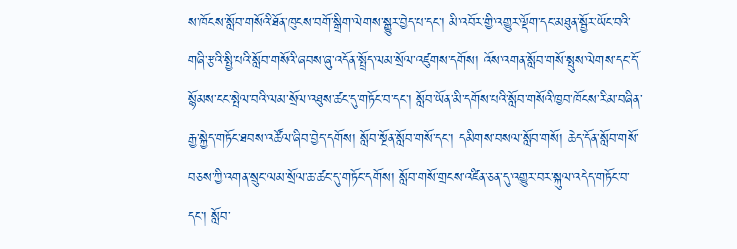ས་ཁོངས་སློབ་གསོའི་ཐོན་ཁུངས་བགོ་སྒྲིག་ལེགས་སྒྱུར་བྱེད་པ་དང་། མི་འབོར་གྱི་འགྱུར་ལྡོག་དང་མཐུན་སྦྱོར་ཡོང་བའི་གཞི་རྩའི་སྤྱི་པའི་སློབ་གསོའི་ཞབས་ཞུ་འདོན་སྤྲོད་ལམ་སྲོལ་འཛུགས་དགོས། འོས་འགན་སློབ་གསོ་སྤུས་ལེགས་དང་དོ་སྙོམས་ངང་སྤེལ་བའི་ལམ་སྲོལ་འཐུས་ཚང་དུ་གཏོང་བ་དང་། སློབ་ཡོན་མི་དགོས་པའི་སློབ་གསོའི་ཁྱབ་ཁོངས་རིམ་བཞིན་རྒྱ་སྐྱེད་གཏོང་ཐབས་འཚོལ་ཞིབ་བྱེད་དགོས། སློབ་སྔོན་སློབ་གསོ་དང་། དམིགས་བསལ་སློབ་གསོ། ཆེད་དོན་སློབ་གསོ་བཅས་ཀྱི་འགན་སྲུང་ལམ་སྲོལ་ཆ་ཚང་དུ་གཏོང་དགོས། སློབ་གསོ་གྲངས་འཛིན་ཅན་དུ་འགྱུར་བར་སྐུལ་འདེད་གཏོང་བ་དང་། སློབ་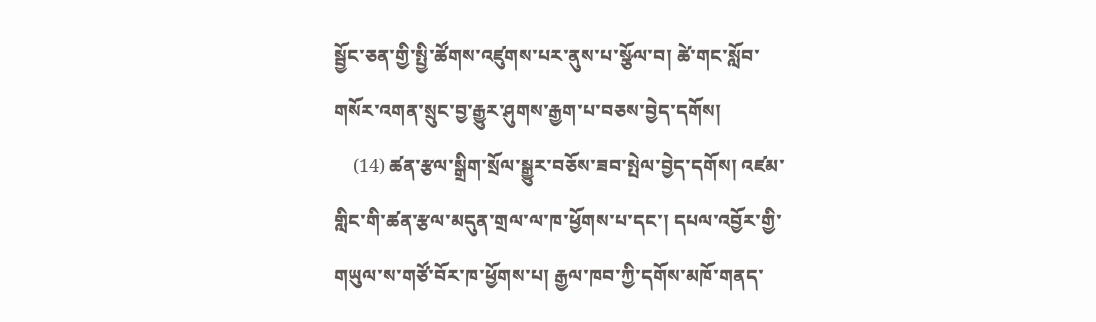སྦྱོང་ཅན་གྱི་སྤྱི་ཚོགས་འཛུགས་པར་ནུས་པ་སྩོལ་བ། ཚེ་གང་སློབ་གསོར་འགན་སྲུང་བྱ་རྒྱུར་ཤུགས་རྒྱག་པ་བཅས་བྱེད་དགོས།
    (14) ཚན་རྩལ་སྒྲིག་སྲོལ་སྒྱུར་བཅོས་ཟབ་སྤེལ་བྱེད་དགོས། འཛམ་གླིང་གི་ཚན་རྩལ་མདུན་གྲལ་ལ་ཁ་ཕྱོགས་པ་དང་། དཔལ་འབྱོར་གྱི་གཡུལ་ས་གཙོ་བོར་ཁ་ཕྱོགས་པ། རྒྱལ་ཁབ་ཀྱི་དགོས་མཁོ་གནད་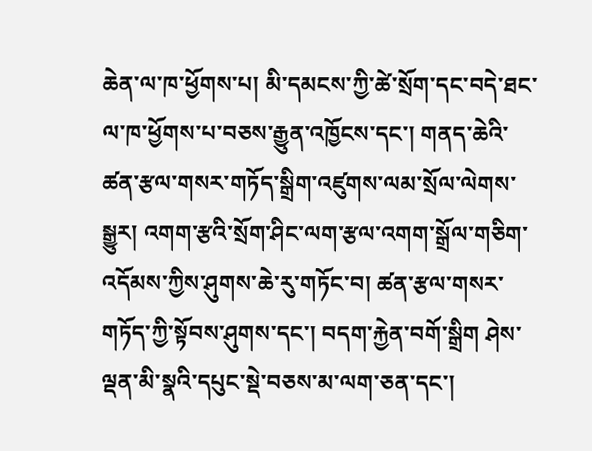ཆེན་ལ་ཁ་ཕྱོགས་པ། མི་དམངས་ཀྱི་ཚེ་སྲོག་དང་བདེ་ཐང་ལ་ཁ་ཕྱོགས་པ་བཅས་རྒྱུན་འཁྱོངས་དང་། གནད་ཆེའི་ཚན་རྩལ་གསར་གཏོད་སྒྲིག་འཛུགས་ལམ་སྲོལ་ལེགས་སྒྱུར། འགག་རྩའི་སྲོག་ཤིང་ལག་རྩལ་འགག་སྒྲོལ་གཅིག་འདོམས་ཀྱིས་ཤུགས་ཆེ་རུ་གཏོང་བ། ཚན་རྩལ་གསར་གཏོད་ཀྱི་སྟོབས་ཤུགས་དང་། བདག་རྐྱེན་བགོ་སྒྲིག ཤེས་ལྡན་མི་སྣའི་དཔུང་སྡེ་བཅས་མ་ལག་ཅན་དང་།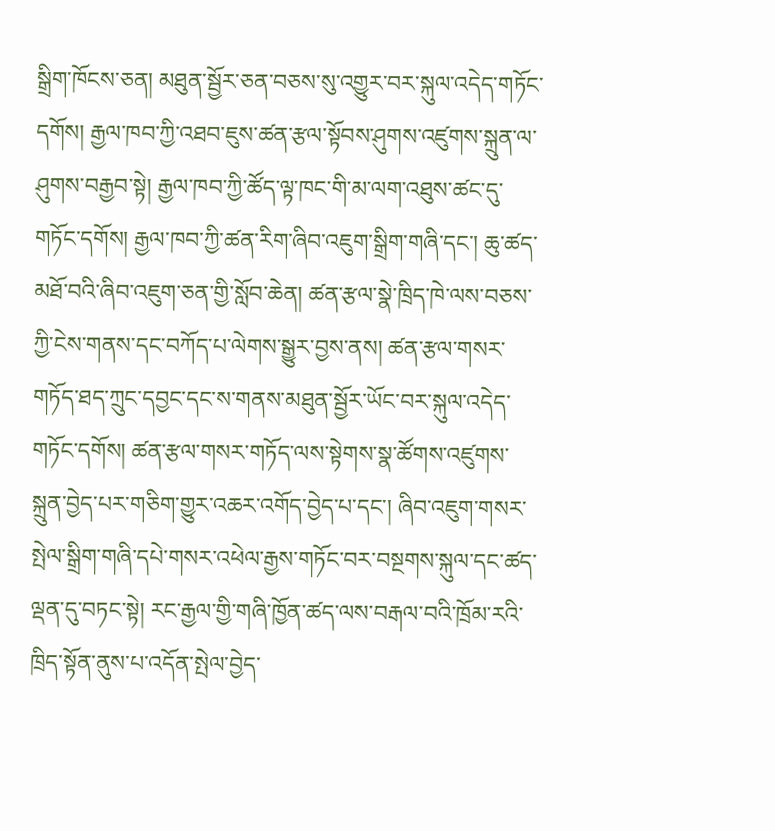སྒྲིག་ཁོངས་ཅན། མཐུན་སྦྱོར་ཅན་བཅས་སུ་འགྱུར་བར་སྐུལ་འདེད་གཏོང་དགོས། རྒྱལ་ཁབ་ཀྱི་འཐབ་ཇུས་ཚན་རྩལ་སྟོབས་ཤུགས་འཛུགས་སྐྲུན་ལ་ཤུགས་བརྒྱབ་སྟེ། རྒྱལ་ཁབ་ཀྱི་ཚོད་ལྟ་ཁང་གི་མ་ལག་འཐུས་ཚང་དུ་གཏོང་དགོས། རྒྱལ་ཁབ་ཀྱི་ཚན་རིག་ཞིབ་འཇུག་སྒྲིག་གཞི་དང་། ཆུ་ཚད་མཐོ་བའི་ཞིབ་འཇུག་ཅན་གྱི་སློབ་ཆེན། ཚན་རྩལ་སྣེ་ཁྲིད་ཁེ་ལས་བཅས་ཀྱི་ངེས་གནས་དང་བཀོད་པ་ལེགས་སྒྱུར་བྱས་ནས། ཚན་རྩལ་གསར་གཏོད་ཐད་ཀྲུང་དབྱང་དང་ས་གནས་མཐུན་སྦྱོར་ཡོང་བར་སྐུལ་འདེད་གཏོང་དགོས། ཚན་རྩལ་གསར་གཏོད་ལས་སྟེགས་སྣ་ཚོགས་འཛུགས་སྐྲུན་བྱེད་པར་གཅིག་གྱུར་འཆར་འགོད་བྱེད་པ་དང་། ཞིབ་འཇུག་གསར་སྤེལ་སྒྲིག་གཞི་དཔེ་གསར་འཕེལ་རྒྱས་གཏོང་བར་བསྔགས་སྐུལ་དང་ཚད་ལྡན་དུ་བཏང་སྟེ། རང་རྒྱལ་གྱི་གཞི་ཁྱོན་ཚད་ལས་བརྒལ་བའི་ཁྲོམ་རའི་ཁྲིད་སྟོན་ནུས་པ་འདོན་སྤེལ་བྱེད་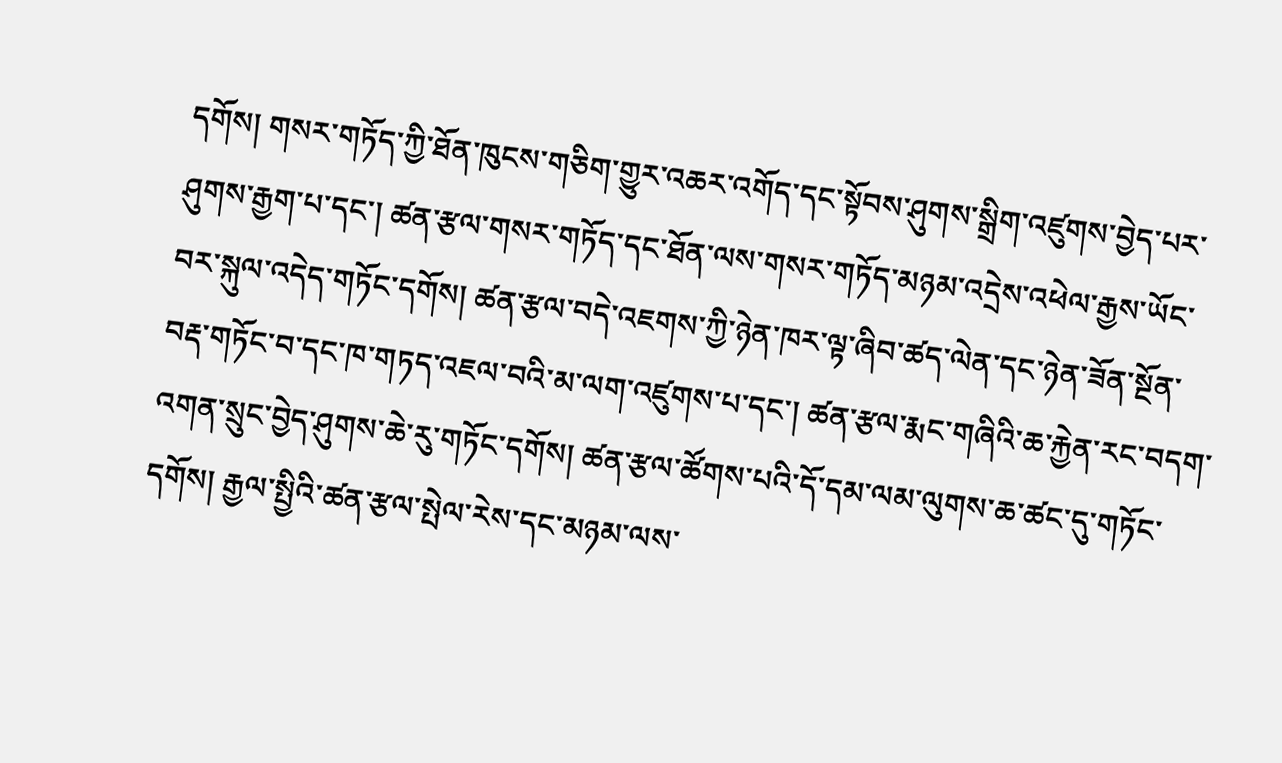དགོས། གསར་གཏོད་ཀྱི་ཐོན་ཁུངས་གཅིག་གྱུར་འཆར་འགོད་དང་སྟོབས་ཤུགས་སྒྲིག་འཛུགས་བྱེད་པར་ཤུགས་རྒྱག་པ་དང་། ཚན་རྩལ་གསར་གཏོད་དང་ཐོན་ལས་གསར་གཏོད་མཉམ་འདྲེས་འཕེལ་རྒྱས་ཡོང་བར་སྐུལ་འདེད་གཏོང་དགོས། ཚན་རྩལ་བདེ་འཇགས་ཀྱི་ཉེན་ཁར་ལྟ་ཞིབ་ཚད་ལེན་དང་ཉེན་ཟོན་སྔོན་བརྡ་གཏོང་བ་དང་ཁ་གཏད་འཇལ་བའི་མ་ལག་འཛུགས་པ་དང་། ཚན་རྩལ་རྨང་གཞིའི་ཆ་རྐྱེན་རང་བདག་འགན་སྲུང་བྱེད་ཤུགས་ཆེ་རུ་གཏོང་དགོས། ཚན་རྩལ་ཚོགས་པའི་དོ་དམ་ལམ་ལུགས་ཆ་ཚང་དུ་གཏོང་དགོས། རྒྱལ་སྤྱིའི་ཚན་རྩལ་སྤེལ་རེས་དང་མཉམ་ལས་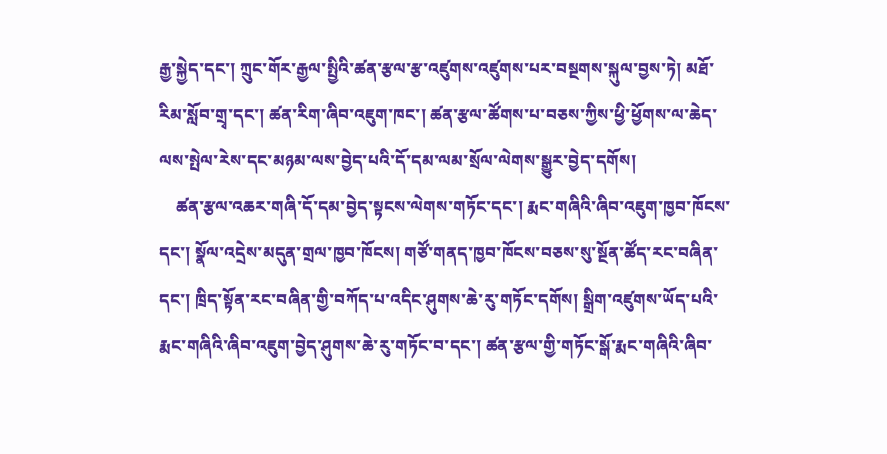རྒྱ་སྐྱེད་དང་། ཀྲུང་གོར་རྒྱལ་སྤྱིའི་ཚན་རྩལ་རྩ་འཛུགས་འཛུགས་པར་བསྔགས་སྐུལ་བྱས་ཏེ། མཐོ་རིམ་སློབ་གྲྭ་དང་། ཚན་རིག་ཞིབ་འཇུག་ཁང་། ཚན་རྩལ་ཚོགས་པ་བཅས་ཀྱིས་ཕྱི་ཕྱོགས་ལ་ཆེད་ལས་སྤེལ་རེས་དང་མཉམ་ལས་བྱེད་པའི་དོ་དམ་ལམ་སྲོལ་ལེགས་སྒྱུར་བྱེད་དགོས།
    ཚན་རྩལ་འཆར་གཞི་དོ་དམ་བྱེད་སྟངས་ལེགས་གཏོང་དང་། རྨང་གཞིའི་ཞིབ་འཇུག་ཁྱབ་ཁོངས་དང་། སྣོལ་འདྲེས་མདུན་གྲལ་ཁྱབ་ཁོངས། གཙོ་གནད་ཁྱབ་ཁོངས་བཅས་སུ་སྔོན་ཚོད་རང་བཞིན་དང་། ཁྲིད་སྟོན་རང་བཞིན་གྱི་བཀོད་པ་འདིང་ཤུགས་ཆེ་རུ་གཏོང་དགོས། སྒྲིག་འཛུགས་ཡོད་པའི་རྨང་གཞིའི་ཞིབ་འཇུག་བྱེད་ཤུགས་ཆེ་རུ་གཏོང་བ་དང་། ཚན་རྩལ་གྱི་གཏོང་སྒོ་རྨང་གཞིའི་ཞིབ་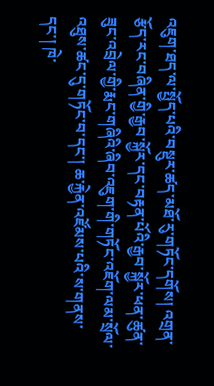འཇུག་ཐད་ལ་སྤྱོད་པའི་བསྡུར་ཚད་མཐོ་རུ་གཏོང་དགོས། འགྲན་རྩོད་རང་བཞིན་གྱི་རྒྱབ་སྐྱོར་དང་བརྟན་པོའི་རྒྱབ་སྐྱོར་ཕན་ཚུན་ཟུང་འབྲེལ་གྱི་རྨང་གཞིའི་ཞིབ་འཇུག་གི་གཏོང་འཇོག་ལམ་སྲོལ་འཐུས་ཚང་དུ་གཏོང་བ་དང་། ཆ་རྐྱེན་འཛོམས་པའི་ས་གནས་དང་། ཁེ་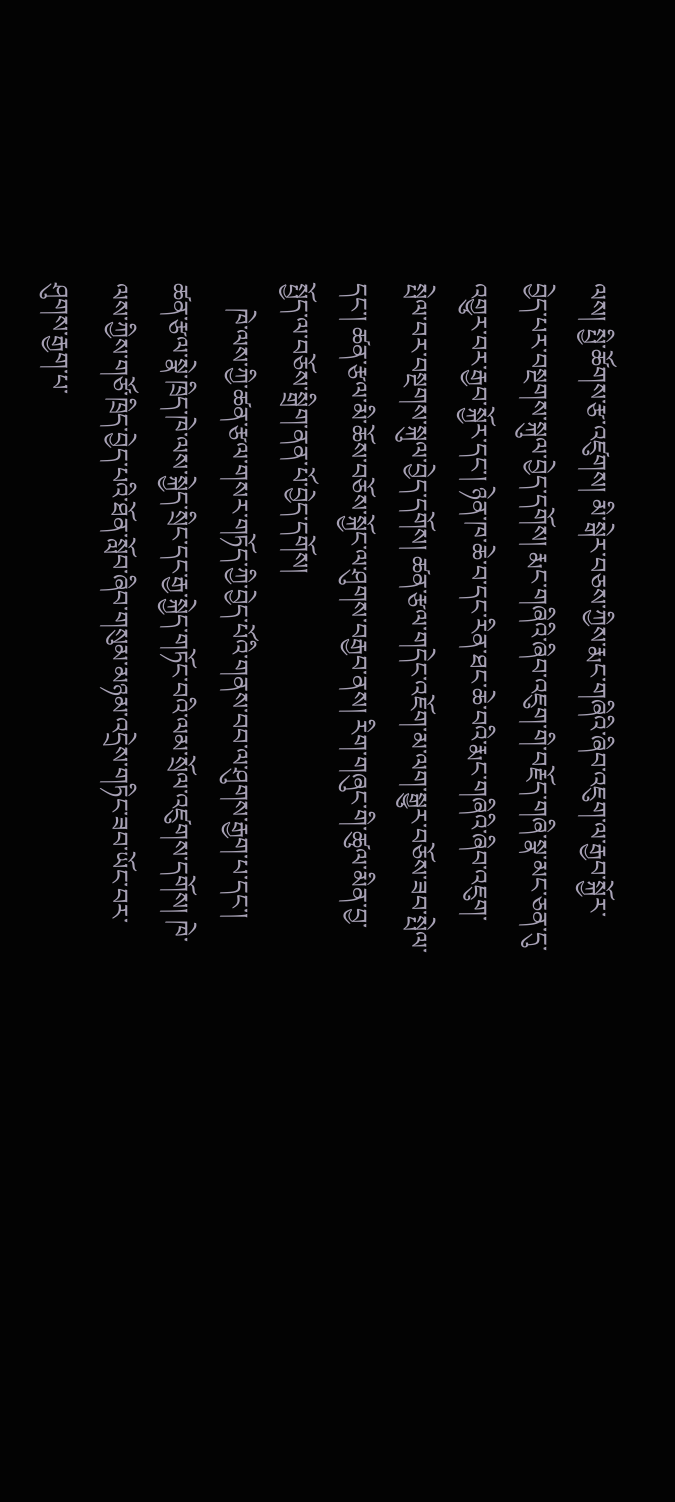ལས། སྤྱི་ཚོགས་རྩ་འཛུགས། མི་སྒེར་བཅས་ཀྱིས་རྨང་གཞིའི་ཞིབ་འཇུག་ལ་རྒྱབ་སྐྱོར་བྱེད་པར་བསྔགས་སྐུལ་བྱེད་དགོས། རྨང་གཞིའི་ཞིབ་འཇུག་གི་བརྗོད་གཞི་སྣ་མང་ཅན་དུ་འགྱུར་བར་རྒྱབ་སྐྱོར་དང་། ཉེན་ཁ་ཆེ་བ་དང་རིན་ཐང་ཆེ་བའི་རྨང་གཞིའི་ཞིབ་འཇུག་སྤེལ་བར་བསྔགས་སྐུལ་བྱེད་དགོས། ཚན་རྩལ་གདེང་འཇོག་མ་ལག་སྒྱུར་བཅོས་ཟབ་སྤེལ་དང་། ཚན་རྩལ་མི་ཆོས་བཅོས་སྐྱོང་ལ་ཤུགས་བརྒྱབ་ནས། རིག་གཞུང་གི་ཚུལ་མིན་བྱ་སྤྱོད་ལ་བཅོས་སྒྲིག་ནན་པོ་བྱེད་དགོས།
    ཁེ་ལས་ཀྱི་ཚན་རྩལ་གསར་གཏོད་ཀྱི་བྱེད་པོའི་གནས་བབ་ལ་ཤུགས་རྒྱག་པ་དང་། ཚན་རྩལ་སྣེ་ཁྲིད་ཁེ་ལས་སྐྱེད་སྲིང་དང་རྒྱ་སྐྱེད་གཏོང་བའི་ལམ་སྲོལ་འཛུགས་དགོས། ཁེ་ལས་ཀྱིས་གཙོ་ཁྲིད་བྱེད་པའི་ཐོན་སློབ་ཞིབ་གསུམ་མཉམ་འདྲེས་གཏིང་ཟབ་ཡོང་བར་ཤུགས་རྒྱག་པ་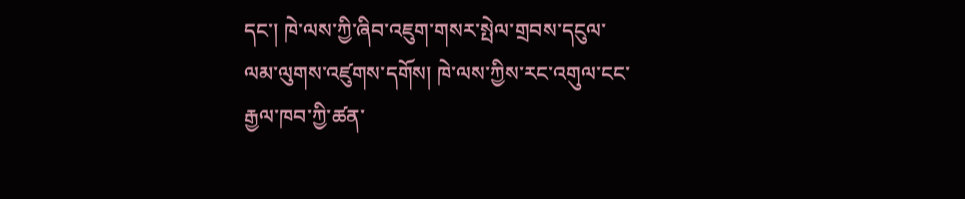དང་། ཁེ་ལས་ཀྱི་ཞིབ་འཇུག་གསར་སྤེལ་གྲབས་དངུལ་ལམ་ལུགས་འཛུགས་དགོས། ཁེ་ལས་ཀྱིས་རང་འགུལ་ངང་རྒྱལ་ཁབ་ཀྱི་ཚན་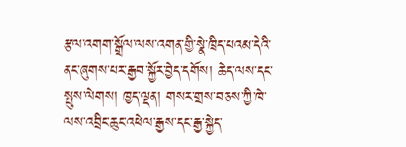རྩལ་འགག་སྒྲོལ་ལས་འགན་གྱི་སྣེ་ཁྲིད་པའམ་དེའི་ནང་ཞུགས་པར་རྒྱབ་སྐྱོར་བྱེད་དགོས། ཆེད་ལས་དང་སྤུས་ལེགས། ཁྱད་ལྡན། གསར་གྲས་བཅས་ཀྱི་ཁེ་ལས་འབྲིང་ཆུང་འཕེལ་རྒྱས་དང་རྒྱ་སྐྱེད་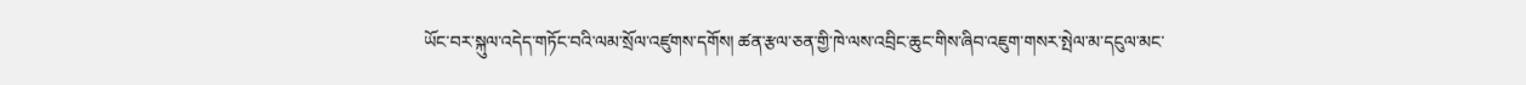ཡོང་བར་སྐུལ་འདེད་གཏོང་བའི་ལམ་སྲོལ་འཛུགས་དགོས། ཚན་རྩལ་ཅན་གྱི་ཁེ་ལས་འབྲིང་ཆུང་གིས་ཞིབ་འཇུག་གསར་སྤེལ་མ་དངུལ་མང་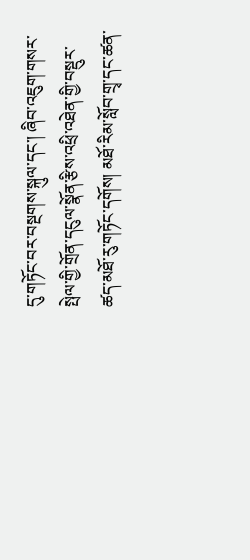དུ་གཏོང་བར་བསྔགས་སྐུལ་དང་། ཞིབ་འཇུག་གསར་སྤེལ་གྱི་གྲོན་དངུལ་སྣོན་རྩིས་འཕྲི་འཐེན་གྱི་བསྡུར་ཚད་མཐོ་རུ་གཏོང་དགོས། མཐོ་རིམ་སློབ་གྲྭ་དང་ཚན་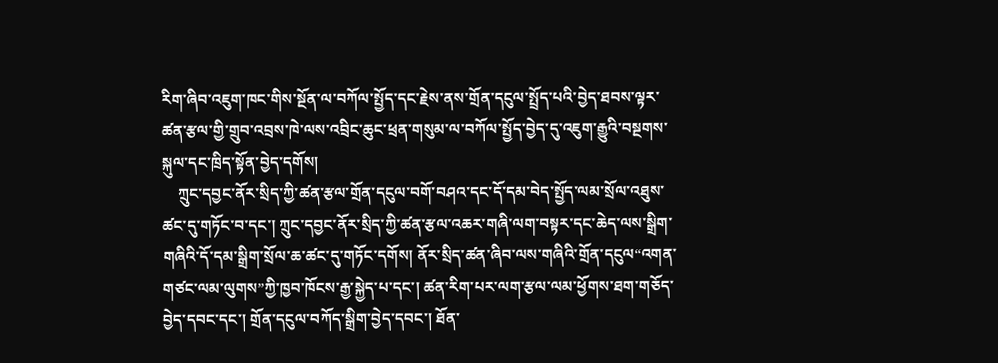རིག་ཞིབ་འཇུག་ཁང་གིས་སྔོན་ལ་བཀོལ་སྤྱོད་དང་རྗེས་ནས་གྲོན་དངུལ་སྤྲོད་པའི་བྱེད་ཐབས་ལྟར་ཚན་རྩལ་གྱི་གྲུབ་འབྲས་ཁེ་ལས་འབྲིང་ཆུང་ཕྲན་གསུམ་ལ་བཀོལ་སྤྱོད་བྱེད་དུ་འཇུག་རྒྱུའི་བསྔགས་སྐུལ་དང་ཁྲིད་སྟོན་བྱེད་དགོས།
    ཀྲུང་དབྱང་ནོར་སྲིད་ཀྱི་ཚན་རྩལ་གྲོན་དངུལ་བགོ་བཤའ་དང་དོ་དམ་བེད་སྤྱོད་ལམ་སྲོལ་འཐུས་ཚང་དུ་གཏོང་བ་དང་། ཀྲུང་དབྱང་ནོར་སྲིད་ཀྱི་ཚན་རྩལ་འཆར་གཞི་ལག་བསྟར་དང་ཆེད་ལས་སྒྲིག་གཞིའི་དོ་དམ་སྒྲིག་སྲོལ་ཆ་ཚང་དུ་གཏོང་དགོས། ནོར་སྲིད་ཚན་ཞིབ་ལས་གཞིའི་གྲོན་དངུལ“འགན་གཙང་ལམ་ལུགས”ཀྱི་ཁྱབ་ཁོངས་རྒྱ་སྐྱེད་པ་དང་། ཚན་རིག་པར་ལག་རྩལ་ལམ་ཕྱོགས་ཐག་གཅོད་བྱེད་དབང་དང་། གྲོན་དངུལ་བཀོད་སྒྲིག་བྱེད་དབང་། ཐོན་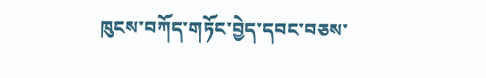ཁུངས་བཀོད་གཏོང་བྱེད་དབང་བཅས་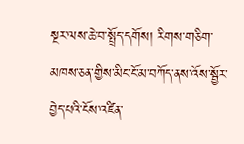སྔར་ལས་ཆེ་བ་སྤྲོད་དགོས། རིགས་གཅིག་མཁས་ཅན་གྱིས་མིང་ངོ་མ་བཀོད་ནས་འོས་སྦྱོར་བྱེད་པའི་ངོས་འཛིན་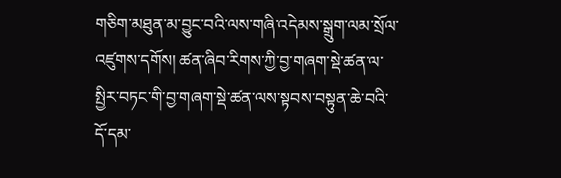གཅིག་མཐུན་མ་བྱུང་བའི་ལས་གཞི་འདེམས་སྒྲུག་ལམ་སྲོལ་འཛུགས་དགོས། ཚན་ཞིབ་རིགས་ཀྱི་བྱ་གཞག་སྡེ་ཚན་ལ་སྤྱིར་བཏང་གི་བྱ་གཞག་སྡེ་ཚན་ལས་སྟབས་བསྟུན་ཆེ་བའི་དོ་དམ་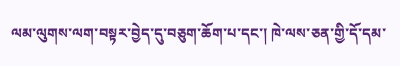ལམ་ལུགས་ལག་བསྟར་བྱེད་དུ་བཅུག་ཆོག་པ་དང་། ཁེ་ལས་ཅན་གྱི་དོ་དམ་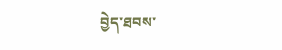བྱེད་ཐབས་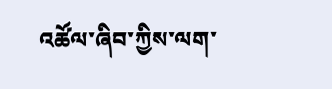འཚོལ་ཞིབ་ཀྱིས་ལག་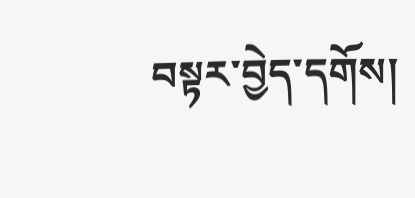བསྟར་བྱེད་དགོས།